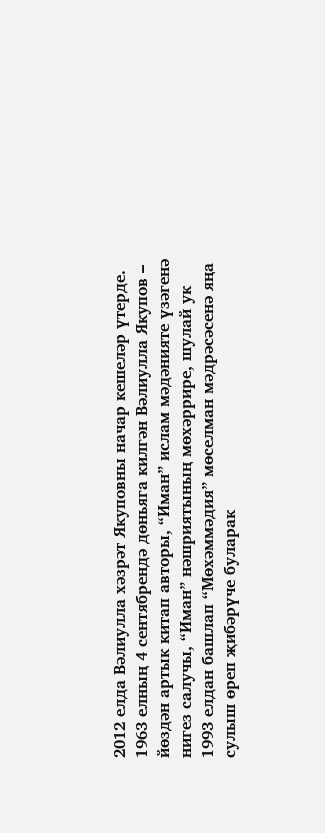2012 елда Вәлиулла хәзрәт Якуповны начар кешеләр үтерде.
1963 елның 4 сентябрендә дөньяга килгән Вәлиулла Якупов – йөздән артык китап авторы, “Иман” ислам мәдәнияте үзәгенә нигез салучы, “Иман” нәшриятының мөхәррире, шулай ук 1993 елдан башлап “Мөхәммәдия” мөселман мәдрәсәсенә яңа сулыш өреп җибәрүче буларак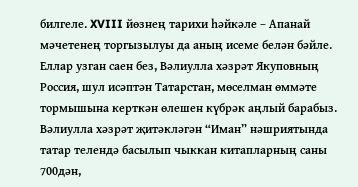билгеле. XVIII йөзнең тарихи һәйкәле – Апанай мәчетенең торгызылуы да аның исеме белән бәйле.
Еллар узган саен без, Вәлиулла хәзрәт Якуповның Россия, шул исәптән Татарстан, мөселман өммәте тормышына керткән өлешен күбрәк аңлый барабыз. Вәлиулла хәзрәт җитәкләгән “Иман” нәшриятында татар телендә басылып чыккан китапларның саны 700дән,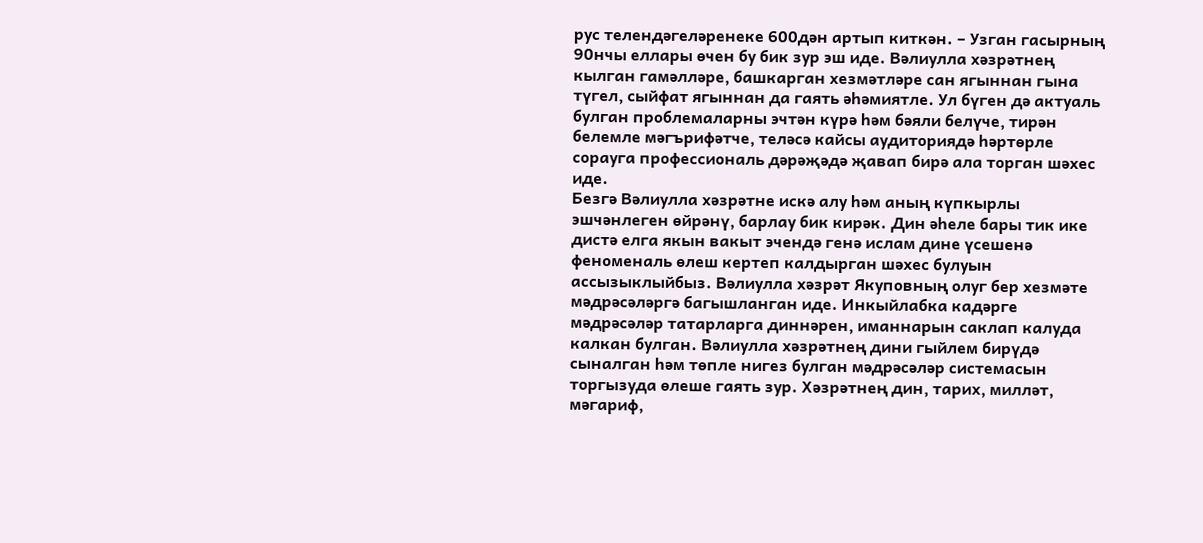рус телендәгеләренеке 600дән артып киткән. – Узган гасырның 90нчы еллары өчен бу бик зур эш иде. Вәлиулла хәзрәтнең кылган гамәлләре, башкарган хезмәтләре сан ягыннан гына түгел, сыйфат ягыннан да гаять әһәмиятле. Ул бүген дә актуаль булган проблемаларны эчтән күрә һәм бәяли белүче, тирән белемле мәгърифәтче, теләсә кайсы аудиториядә һәртөрле сорауга профессиональ дәрәҗәдә җавап бирә ала торган шәхес иде.
Безгә Вәлиулла хәзрәтне искә алу һәм аның күпкырлы эшчәнлеген өйрәнү, барлау бик кирәк. Дин әһеле бары тик ике дистә елга якын вакыт эчендә генә ислам дине үсешенә феноменаль өлеш кертеп калдырган шәхес булуын ассызыклыйбыз. Вәлиулла хәзрәт Якуповның олуг бер хезмәте мәдрәсәләргә багышланган иде. Инкыйлабка кадәрге мәдрәсәләр татарларга диннәрен, иманнарын саклап калуда калкан булган. Вәлиулла хәзрәтнең дини гыйлем бирүдә сыналган һәм төпле нигез булган мәдрәсәләр системасын торгызуда өлеше гаять зур. Хәзрәтнең дин, тарих, милләт, мәгариф,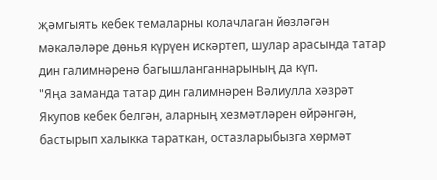җәмгыять кебек темаларны колачлаган йөзләгән мәкаләләре дөнья күрүен искәртеп, шулар арасында татар дин галимнәренә багышланганнарының да күп.
"Яңа заманда татар дин галимнәрен Вәлиулла хәзрәт Якупов кебек белгән, аларның хезмәтләрен өйрәнгән, бастырып халыкка тараткан, остазларыбызга хөрмәт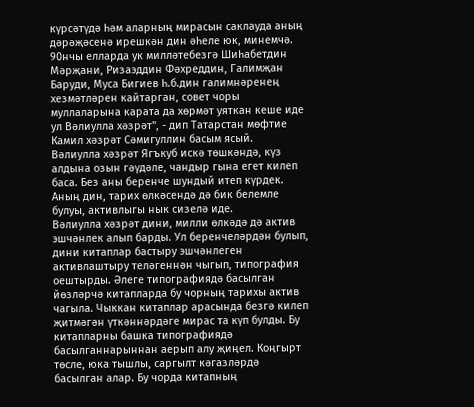күрсәтүдә һәм аларның мирасын саклауда аның дәрәҗәсенә ирешкән дин әһеле юк, минемчә. 90нчы елларда ук милләтебезгә Шиһабетдин Мәрҗани, Ризаэддин Фәхреддин, Галимҗан Баруди, Муса Бигиев һ.б.дин галимнәренең хезмәтләрен кайтарган, совет чоры муллаларына карата да хөрмәт уяткан кеше иде ул Вәлиулла хәзрәт", - дип Татарстан мөфтие Камил хәзрәт Сәмигуллин басым ясый.
Вәлиулла хәзрәт Ягъкуб искә төшкәндә, күз алдына озын гәүдәле, чандыр гына егет килеп баса. Без аны беренче шундый итеп күрдек. Аның дин, тарих өлкәсендә дә бик белемле булуы, активлыгы нык сизелә иде.
Вәлиулла хәзрәт дини, милли өлкәдә дә актив эшчәнлек алып барды. Ул беренчеләрдән булып, дини китаплар бастыру эшчәнлеген активлаштыру теләгеннән чыгып, типография оештырды. Әлеге типографиядә басылган йөзләрчә китапларда бу чорның тарихы актив чагыла. Чыккан китаплар арасында безгә килеп җитмәгән үткәннәрдәге мирас та күп булды. Бу китапларны башка типографиядә басылганнарыннан аерып алу җиңел. Коңгырт төсле, юка тышлы, саргылт кәгазләрдә басылган алар. Бу чорда китапның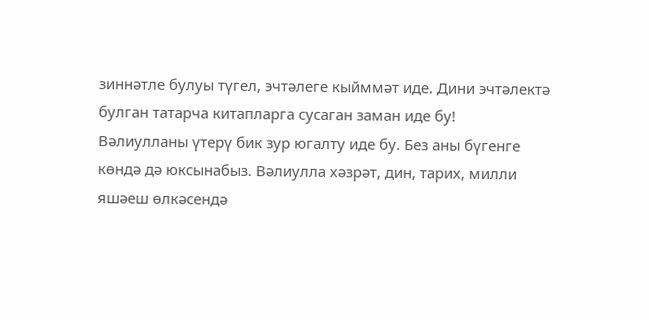зиннәтле булуы түгел, эчтәлеге кыйммәт иде. Дини эчтәлектә булган татарча китапларга сусаган заман иде бу!
Вәлиулланы үтерү бик зур югалту иде бу. Без аны бүгенге көндә дә юксынабыз. Вәлиулла хәзрәт, дин, тарих, милли яшәеш өлкәсендә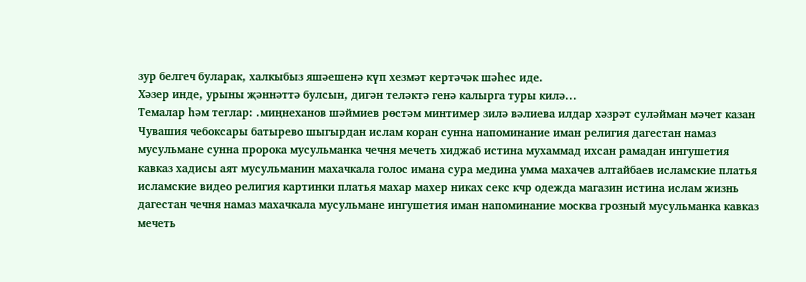зур белгеч буларак, халкыбыз яшәешенә күп хезмәт кертәчәк шәһес иде.
Хәзер инде, урыны җәннәттә булсын, дигән теләктә генә калырга туры килә...
Темалар һәм теглар: .миңнеханов шәймиев рөстәм минтимер зилә вәлиева илдар хәзрәт суләйман мәчет казан Чувашия чебоксары батырево шыгырдан ислам коран сунна напоминание иман религия дагестан намаз мусульмане сунна пророка мусульманка чечня мечеть хиджаб истина мухаммад ихсан рамадан ингушетия кавказ хадисы аят мусульманин махачкала голос имана сура медина умма махачев алтайбаев исламские платья исламские видео религия картинки платья махар махер никах секс кчр одежда магазин истина ислам жизнь дагестан чечня намаз махачкала мусульмане ингушетия иман напоминание москва грозный мусульманка кавказ мечеть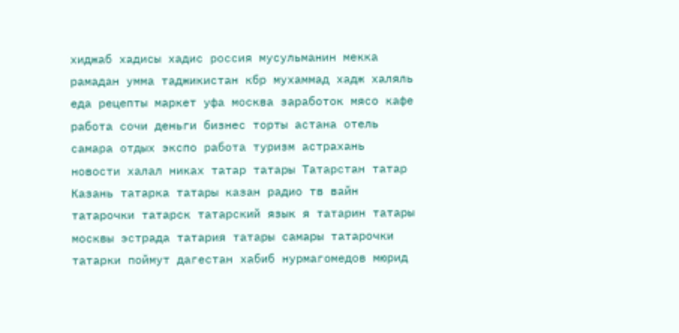хиджаб хадисы хадис россия мусульманин мекка рамадан умма таджикистан кбр мухаммад хадж халяль еда рецепты маркет уфа москва заработок мясо кафе работа сочи деньги бизнес торты астана отель самара отдых экспо работа туризм астрахань новости халал никах татар татары Татарстан татар Казань татарка татары казан радио тв вайн татарочки татарск татарский язык я татарин татары москвы эстрада татария татары самары татарочки татарки поймут дагестан хабиб нурмагомедов мюрид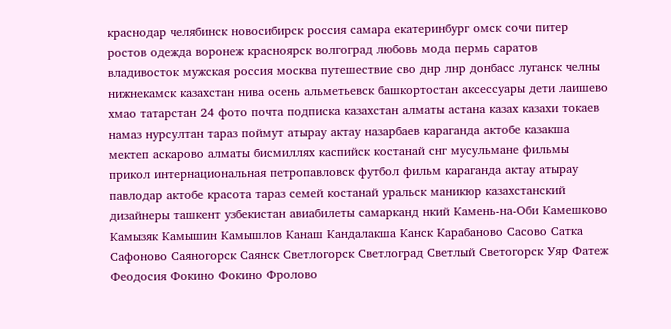краснодар челябинск новосибирск россия самара екатеринбург омск сочи питер ростов одежда воронеж красноярск волгоград любовь мода пермь саратов владивосток мужская россия москва путешествие сво днр лнр донбасс луганск челны нижнекамск казахстан нива осень альметьевск башкортостан аксессуары дети лаишево хмао татарстан 24 фото почта подписка казахстан алматы астана казах казахи токаев намаз нурсултан тараз поймут атырау актау назарбаев караганда актобе казакша мектеп аскарово алматы бисмиллях каспийск костанай снг мусульмане фильмы прикол интернациональная петропавловск футбол фильм караганда актау атырау павлодар актобе красота тараз семей костанай уральск маникюр казахстанский дизайнеры ташкент узбекистан авиабилеты самарканд нкий Камень-на-Оби Камешково Камызяк Камышин Камышлов Канаш Кандалакша Канск Карабаново Сасово Сатка Сафоново Саяногорск Саянск Светлогорск Светлоград Светлый Светогорск Уяр Фатеж Феодосия Фокино Фокино Фролово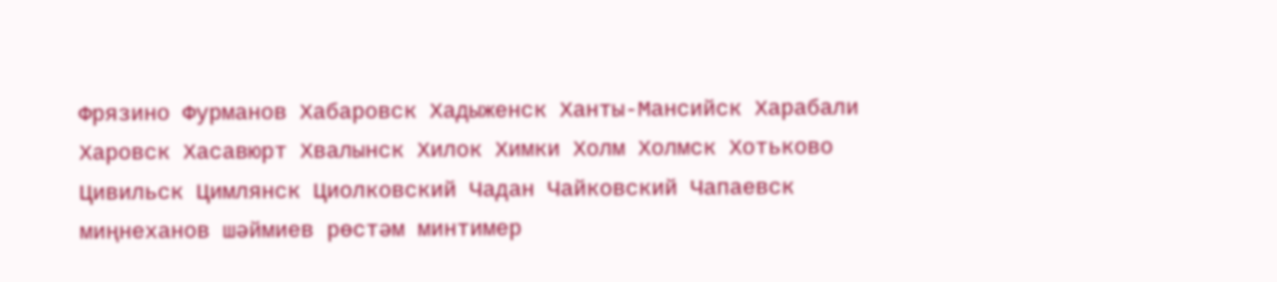Фрязино Фурманов Хабаровск Хадыженск Ханты-Мансийск Харабали Харовск Хасавюрт Хвалынск Хилок Химки Холм Холмск Хотьково Цивильск Цимлянск Циолковский Чадан Чайковский Чапаевск миңнеханов шәймиев рөстәм минтимер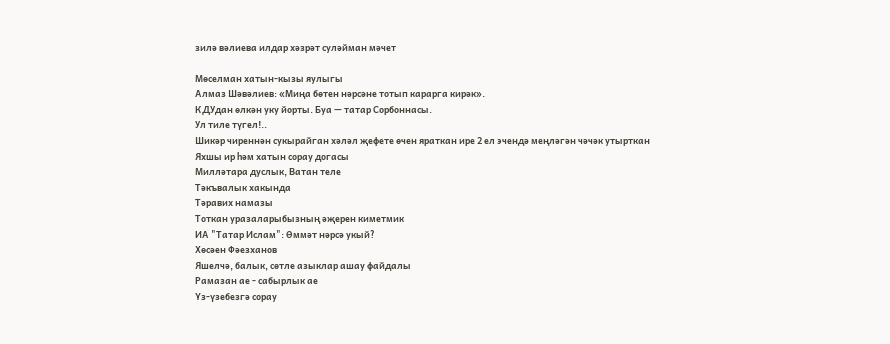зилә вәлиева илдар хәзрәт суләйман мәчет

Мөселман хатын-кызы яулыгы
Алмаз Шәвәлиев: «Миңа бөтен нәрсәне тотып карарга кирәк».
КДУдан өлкән уку йорты. Буа — татар Сорбоннасы.
Ул тиле түгел!..
Шикәр чиреннән сукырайган хәләл җефете өчен яраткан ире 2 ел эчендә меңләгән чәчәк утырткан
Яхшы ир һәм хатын сорау догасы
Милләтара дуслык, Ватан теле
Тәкъвалык хакында
Тәравих намазы
Тоткан уразаларыбызның әҗерен киметмик
ИА "Татар Ислам": Өммәт нәрсә укый?
Хөсәен Фәезханов
Яшелчә, балык, сөтле азыклар ашау файдалы
Рамазан ае - сабырлык ае
Үз-үзебезгә сорау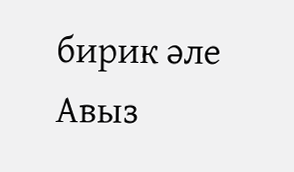бирик әле
Авыз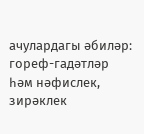ачулардагы әбиләр: гореф-гадәтләр һәм нәфислек, зирәклек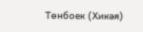Төнбоек (Хикәя)